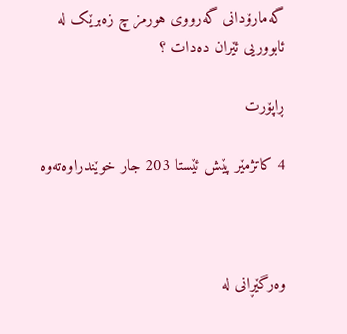گەمارۆدانی گەرووی هورمز چ زەبرێک لە ئابووریی ئێران دەدات ؟

ڕاپۆرت

4 کاتژمێر پێش ئێستا‌ 203 جار خوێندراوه‌ته‌وه



وەرگێڕانی لە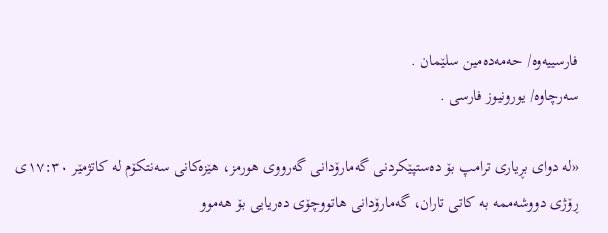فارسییەوە/ حەمەدەمین سلێمان .
سەرچاوە/ یورونیوز فارسی .

«لە دوای بڕیاری ترامپ بۆ دەستپێکردنی گەمارۆدانی گەرووی هورمز، هێزەکانی سەنتکۆم لە کاتژمێر ١٧:٣٠ی ڕۆژی دووشەممە بە کاتی تاران، گەمارۆدانی هاتووچۆی دەریایی بۆ هەموو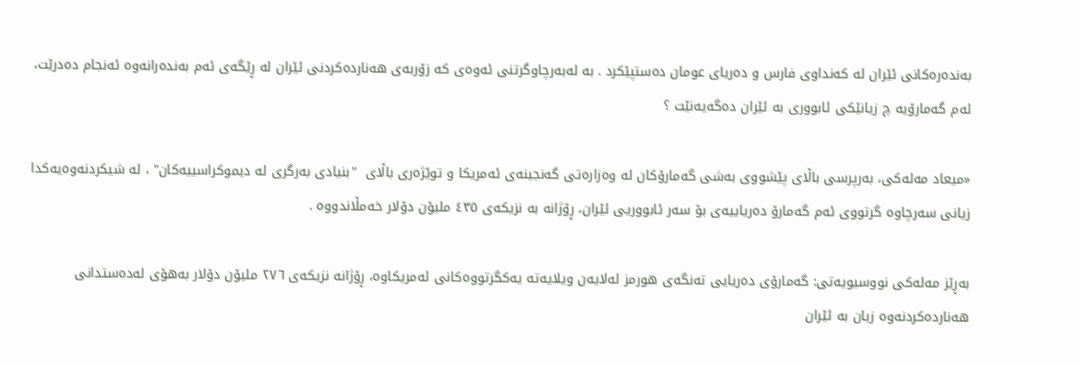بەندەرەکانی ئێران لە کەنداوی فارس و دەریای عومان دەستپێکرد . بە لەبەرچاوگرتنی ئەوەی کە زۆربەی هەناردەکردنی ئێران لە ڕێگەی ئەم بەندەرانەوە ئەنجام دەدرێت، ئەم گەمارۆیە چ زیانێکی ئابووری بە ئێران دەگەیەنێت ؟

«میعاد مەلەکی، بەرپرسی باڵای پێشووی بەشی گەمارۆکان لە وەزارەتی گەنجینەی ئەمریکا و توێژەری باڵای  "بنیادی بەرگری لە دیموکراسییەکان" ، لە شیکردنەوەیەکدا زیانی سەرچاوە گرتووی ئەم گەمارۆ دەریاییەی بۆ سەر ئابووریی ئێران، ڕۆژانە بە نزیکەی ٤٣٥ ملیۆن دۆلار خەمڵاندووە .

بەڕێز مەلەکی نووسیویەتی: گەمارۆی دەریایی تەنگەی هورمز لەلایەن ویلایەتە یەکگرتووەکانی ئەمریکاوە، ڕۆژانە نزیکەی ٢٧٦ ملیۆن دۆلار بەهۆی لەدەستدانی هەناردەکردنەوە زیان بە ئێران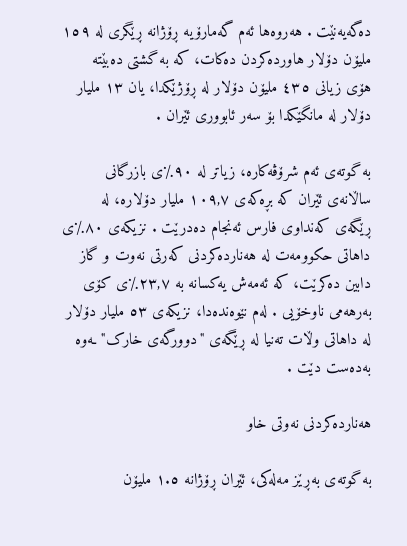دەگەیەنێت . هەروەها ئەم گەمارۆیە ڕۆژانە ڕێگری لە ١٥٩ ملیۆن دۆلار هاوردەکردن دەکات، کە بە گشتی دەبێتە هۆی زیانی ٤٣٥ ملیۆن دۆلار لە ڕۆژێکدا، یان ١٣ ملیار دۆلار لە مانگێکدا بۆ سەر ئابووری ئێران .

بە گوتەی ئەم شرۆڤەکارە، زیاتر لە ٩٠٪ی بازرگانی ساڵانەی ئێران کە بڕەکەی ١٠۹,٧ ملیار دۆلارە، لە ڕێگەی کەنداوی فارس ئەنجام دەدرێت . نزیکەی ٨٠٪ی داهاتی حکوومەت لە هەناردەکردنی کەرتی نەوت و گاز دابین دەکرێت، کە ئەمەش یەکسانە بە ٢۳,٧٪ی کۆی بەرهەمی ناوخۆیی . لەم نێوەندەدا، نزیکەی ٥٣ ملیار دۆلار لە داهاتی وڵات تەنیا لە ڕێگەی "دوورگەی خارک"ـەوە بەدەست دێت .

هەناردەکردنی نەوتی خاو

بە گوتەی بەڕێز مەلەکی، ئێران ڕۆژانە ١.٥ ملیۆن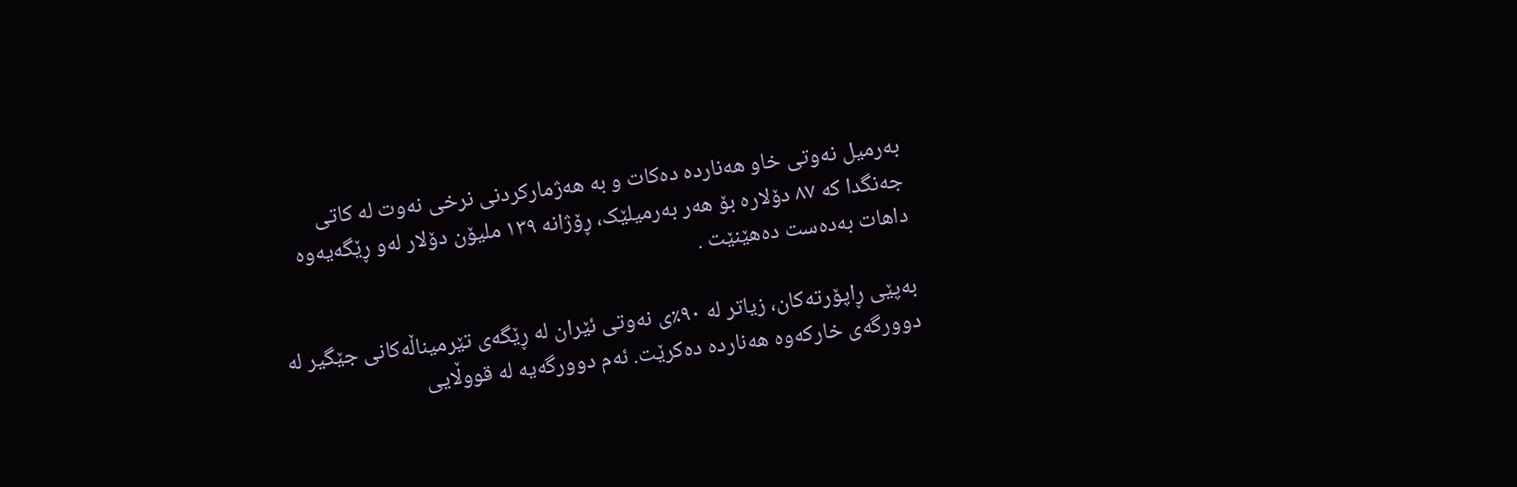بەرمیل نەوتی خاو هەناردە دەکات و بە هەژمارکردنی نرخی نەوت لە کاتی جەنگدا کە ٨٧ دۆلارە بۆ هەر بەرمیلێک، ڕۆژانە ١٣٩ ملیۆن دۆلار لەو ڕێگەیەوە داهات بەدەست دەهێنێت .

بەپێی ڕاپۆرتەکان، زیاتر لە ٩٠٪ی نەوتی ئێران لە ڕێگەی تێرمیناڵەکانی جێگیر لە دوورگەی خارکەوە هەناردە دەکرێت. ئەم دوورگەیە لە قووڵایی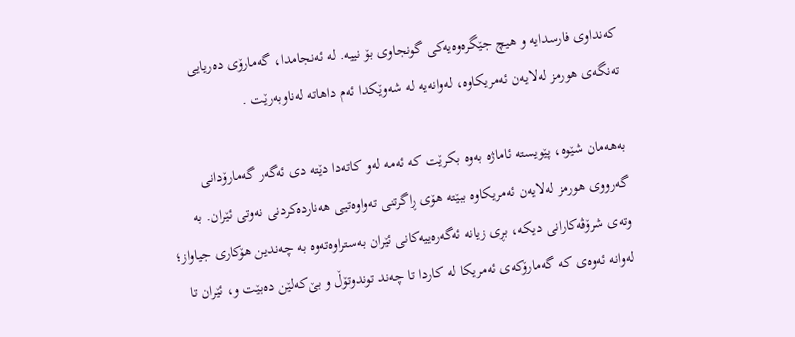کەنداوی فارسدایە و هیچ جێگرەوەیەکی گونجاوی بۆ نییە. لە ئەنجامدا، گەمارۆی دەریایی تەنگەی هورمز لەلایەن ئەمریکاوە، لەوانەیە لە شەوێکدا ئەم داهاتە لەناوبەرێت .

بەهەمان شێوە، پێویستە ئاماژە بەوە بکرێت کە ئەمە لەو کاتەدا دێتە دی ئەگەر گەمارۆدانی گەرووی هورمز لەلایەن ئەمریکاوە ببێتە هۆی ڕاگرتنی تەواوەتیی هەناردەکردنی نەوتی ئێران. بە وتەی شرۆڤەکارانی دیکە، بڕی زیانە ئەگەرەییەکانی ئێران بەستراوەتەوە بە چەندین هۆکاری جیاواز؛ لەوانە ئەوەی کە گەمارۆکەی ئەمریکا لە کاردا تا چەند توندوتۆڵ و بێ‌کەلێن دەبێت و، ئێران تا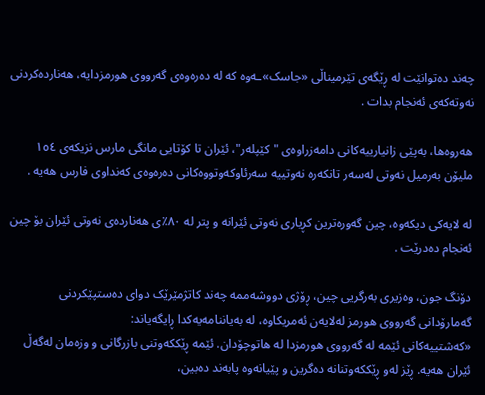چەند دەتوانێت لە ڕێگەی تێرمیناڵی «جاسک»ـەوە کە لە دەرەوەی گەرووی هورمزدایە، هەناردەکردنی نەوتەکەی ئەنجام بدات .

هەروەها، بەپێی زانیارییەکانی دامەزراوەی "کێپلەر"، ئێران تا کۆتایی مانگی مارس نزیکەی ١٥٤ ملیۆن بەرمیل نەوتی لەسەر تانکەرە نەوتییە سەرئاوکەوتووەکانی دەرەوەی کەنداوی فارس هەیە .

لە لایەکی دیکەوە، چین گەورەترین کڕیاری نەوتی ئێرانە و پتر لە ۸۰٪ی هەناردەی نەوتی ئێران بۆ چین ئەنجام دەدرێت .

دۆنگ جون، وەزیری بەرگریی چین، ڕۆژی دووشەممە چەند کاتژمێرێک دوای دەستپێکردنی گەمارۆدانی گەرووی هورمز لەلایەن ئەمریکاوە، لە بەیاننامەیەکدا ڕایگەیاند:
«کەشتییەکانی ئێمە لە گەرووی هورمزدا لە هاتوچۆدان. ئێمە ڕێککەوتنی بازرگانی و وزەمان لەگەڵ ئێران هەیە. ڕێز لەو ڕێککەوتنانە دەگرین و پێیانەوە پابەند دەبین،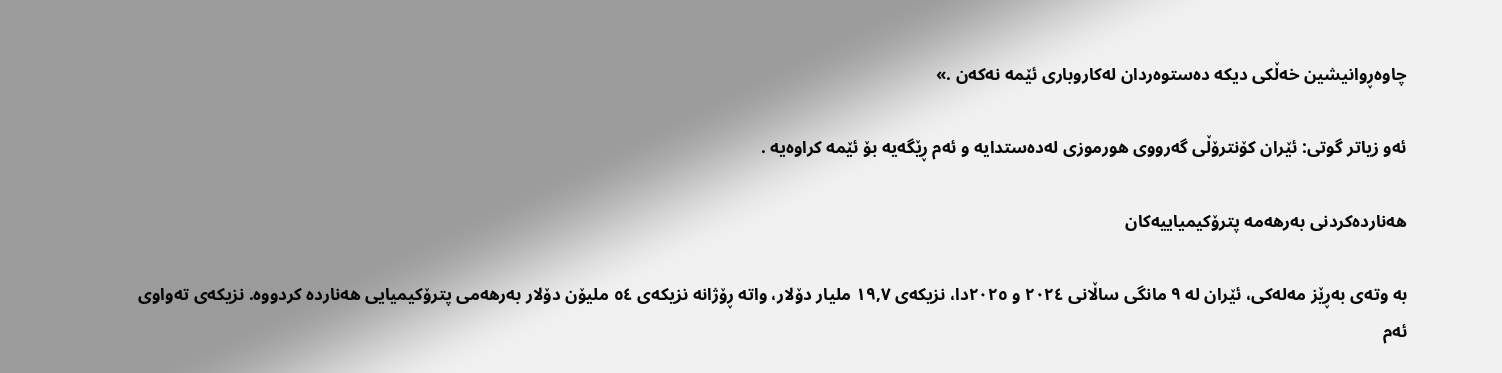چاوەڕوانیشین خەڵکی دیکە دەستوەردان لەکاروباری ئێمە نەکەن .»

ئەو زیاتر گوتی: ئێران کۆنترۆڵی گەرووی هورموزی لەدەستدایە و ئەم ڕێگەیە بۆ ئێمە کراوەیە .

هەناردەکردنی بەرهەمە پترۆکیمیاییەکان

بە وتەی بەڕێز مەلەکی، ئێران لە ٩ مانگی ساڵانی ٢٠٢٤ و ٢٠٢٥دا، نزیکەی ١٩,٧ ملیار دۆلار، واتە ڕۆژانە نزیکەی ٥٤ ملیۆن دۆلار بەرهەمی پترۆکیمیایی هەناردە کردووە. نزیکەی تەواوی ئەم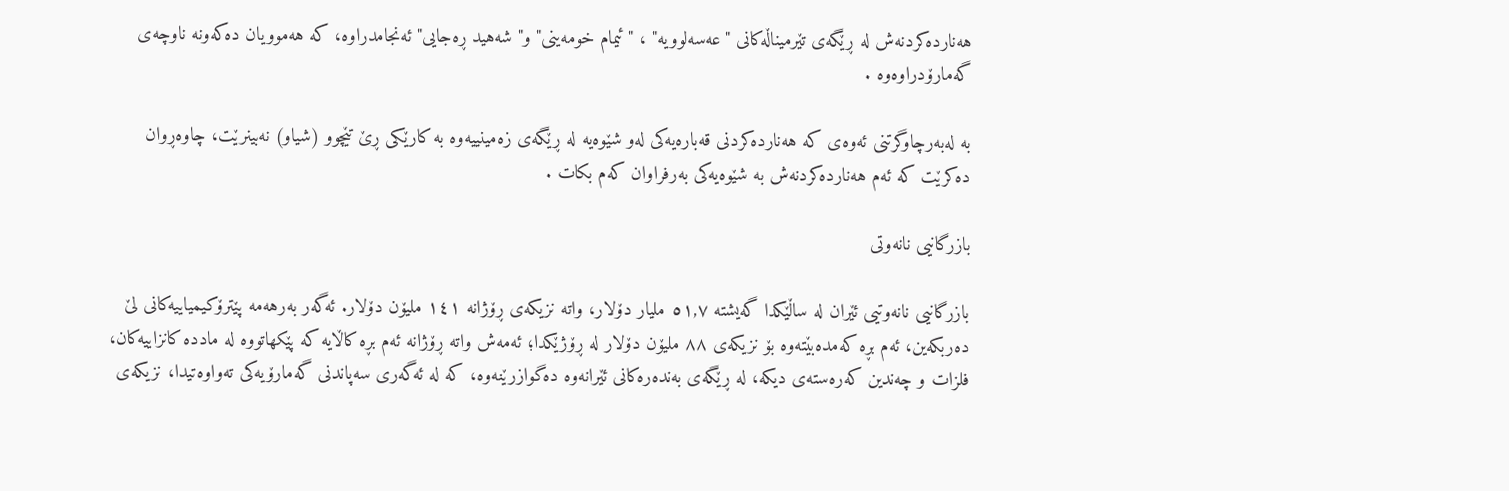هەناردەکردنەش لە ڕێگەی تێرمیناڵەکانی "عەسەلوویە" ، "ئیمام خومەینی" و" شەهید ڕەجایی" ئەنجامدراوە، کە هەموویان دەکەونە ناوچەی گەمارۆدراوەوە .

بە لەبەرچاوگرتنی ئەوەی کە هەناردەکردنی قەبارەیەکی لەو شێوەیە لە ڕێگەی زەمینییەوە بە کارێکی ڕێ تێچوو (شیاو) نەبینرێت، چاوەڕوان دەکرێت کە ئەم هەناردەکردنەش بە شێوەیەکی بەرفراوان کەم بکات .

بازرگانیی نانەوتی

بازرگانیی نانەوتیی ئێران لە ساڵێکدا گەیشتە ٥١,٧ ملیار دۆلار، واتە نزیکەی ڕۆژانە ١٤١ ملیۆن دۆلار. ئەگەر بەرهەمە پێترۆکیمیاییەکانی لێ دەربکەین، ئەم بڕە کەمدەبێتەوە بۆ نزیکەی ٨٨ ملیۆن دۆلار لە ڕۆژێکدا؛ ئەمەش واتە ڕۆژانە ئەم بڕە کاڵایە کە پێکهاتووە لە ماددە کانزاییەکان، فلزات و چەندین کەرەستەی دیکە، لە ڕێگەی بەندەرەکانی ئێرانەوە دەگوازرێنەوە، کە لە ئەگەری سەپاندنی گەمارۆیەکی تەواوەتیدا، نزیکەی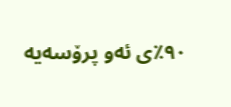٩٠٪ی ئەو پرۆسەیە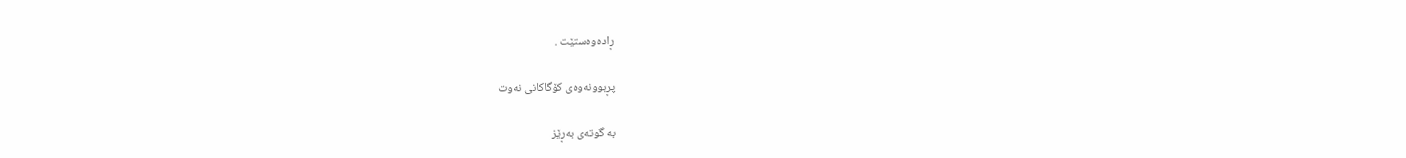ڕادەوەستێت .

پڕبوونەوەی کۆگاکانی نەوت

بە گوتەی بەڕێز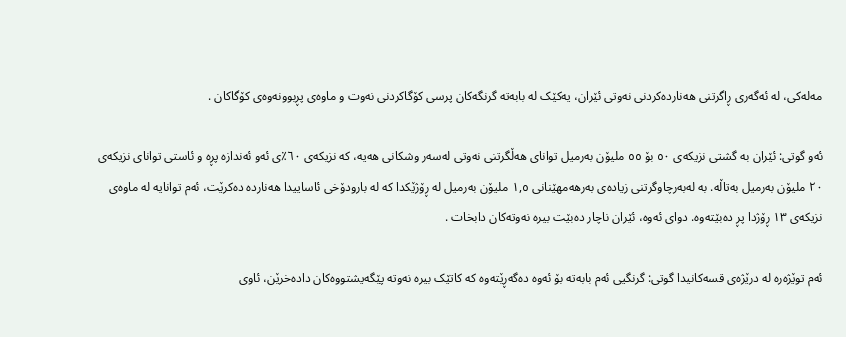مەلەکی، لە ئەگەری ڕاگرتنی هەناردەکردنی نەوتی ئێران، یەکێک لە بابەتە گرنگەکان پرسی کۆگاکردنی نەوت و ماوەی پڕبوونەوەی کۆگاکان .

ئەو گوتی: ئێران بە گشتی نزیکەی ٥٠ بۆ ٥٥ ملیۆن بەرمیل توانای هەڵگرتنی نەوتی لەسەر وشکانی هەیە، کە نزیکەی ٦٠٪ی ئەو ئەندازە پڕە و ئاستی توانای نزیکەی ٢٠ ملیۆن بەرمیل بەتاڵە. بە لەبەرچاوگرتنی زیادەی بەرهەمهێنانی ١,٥ ملیۆن بەرمیل لە ڕۆژێکدا کە لە بارودۆخی ئاساییدا هەناردە دەکرێت، ئەم توانایە لە ماوەی نزیکەی ١٣ ڕۆژدا پڕ دەبێتەوە. دوای ئەوە، ئێران ناچار دەبێت بیرە نەوتەکان دابخات .

ئەم توێژەرە لە درێژەی قسەکانیدا گوتی: گرنگیی ئەم بابەتە بۆ ئەوە دەگەڕێتەوە کە کاتێک بیرە نەوتە پێگەیشتووەکان دادەخرێن، ئاوی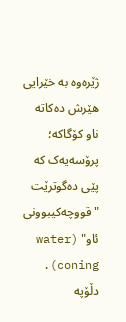ژێرەوە بە خێرایی هێرش دەکاتە ناو کۆگاکە؛ پرۆسەیەک کە پێی دەگوترێت "قووچەکیبوونی ئاو" (water coning). دڵۆپە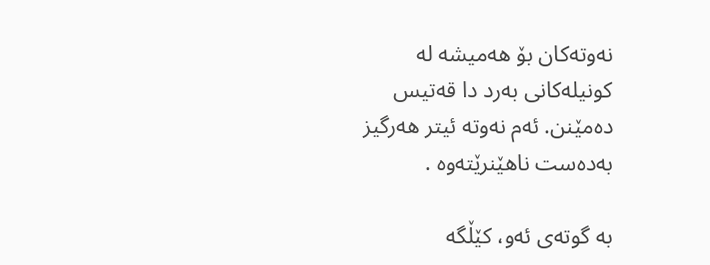نەوتەکان بۆ هەمیشە لە کونیلەکانی بەرد دا قەتیس دەمێنن. ئەم نەوتە ئیتر هەرگیز بەدەست ناهێنرێتەوە .

بە گوتەی ئەو، کێڵگە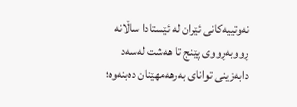نەوتییەکانی ئێران لە ئێستادا ساڵانە ڕووبەڕووی پێنج تا هەشت لەسەد دابەزینی توانای بەرهەمهێنان دەبنەوە؛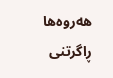هەروەها ڕاگرتنی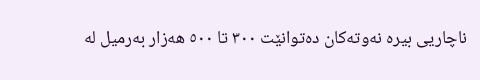ناچاریی بیرە نەوتەکان دەتوانێت ٣٠٠ تا ٥٠٠ هەزار بەرمیل لە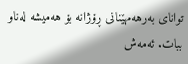توانای بەرهەمهێنانی ڕۆژانە بۆ هەمیشە لەناو ببات. ئەمەش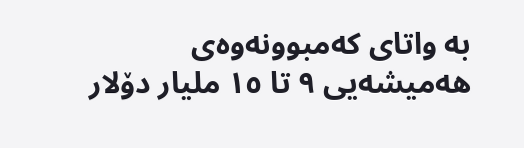بە واتای کەمبوونەوەی هەمیشەیی ٩ تا ١٥ ملیار دۆلار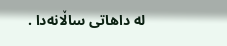لە داهاتی ساڵانەدا .